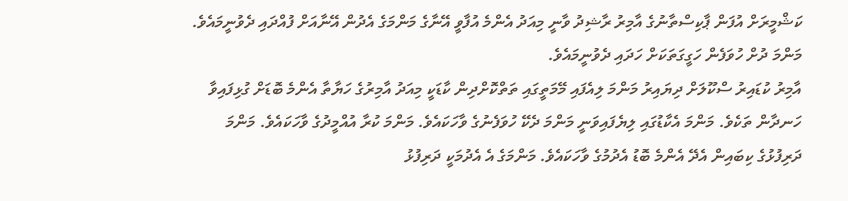ކަޝްމީރަށް އުފަން ޕާކިސްތާނުގެ އާމިރު ރާޝިދު ވާނީ މިއަދު އެންމެ އުފާވީ އޭނާގެ މަންމަގެ އެދުން އޭނާއަށް ފުއްދައި ދެވުނީމައެވެ. މަންމަ ދުށް ހުވަފެން ހަގީގަތަކަށް ހަދައި ދެވުނީމައެވެ.
އާމިރު ކުޑައިރު ސްކޫލަށް ދިޔައިރު މަންމަ ލިއެފައި މޭމަތީގައި ތަތްކޮށްދިން ކާޑަކީ މިއަދު އާމިރުގެ ހަޔާތާ އެންމެ ބޮޑަށް ގުޅިފައިވާ ހަނދާން ތަކެވެ. މަންމަ އެކާޑުގައި ލިޔެފައިވަނީ މަންމަ ދެކޭ ހުވަފެނުގެ ވާހަކައެވެ. މަންމަ ކުރާ އުއްމީދުގެ ވާހަކައެވެ. މަންމަ ދަރިފުޅުގެ ކިބައިން އެދޭ އެންމެ ބޮޑު އެދުމުގެ ވާހަކައެވެ. މަންމަގެ އެ އެދުމަކީ ދަރިފުޅު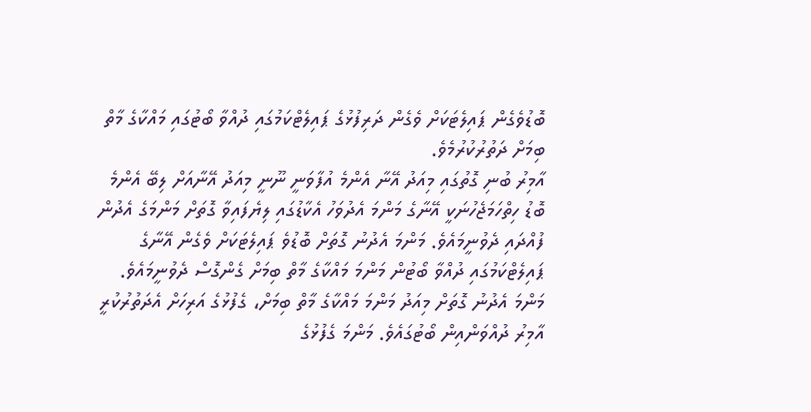ބޮޑުވެގެން ޕައިލެޓަކަށް ވެގެން ދަރިފުޅުގެ ޕައިލެޓްކަމުގައި ދުއްވާ ބޯޓުގައި މައްކާގެ މާތް ބިމަށް ދަތުރުކުރުމެވެ.
އާމިރު ބުނި ގޮތުގައި މިއަދު އޭނާ އެންމެ އުފާވަނީ ނޫނީ މިއަދު އޭނާއަށް ލިބޭ އެންމެ ބޮޑު ހިތްހަމަޖެހުނަކީ އޭނާގެ މަންމަ އެދުވަހު އެކާޑުގައި ލިޔެފައިވާ ގޮތަށް މަންމަގެ އެދުން ފުއްދައި ދެވުނީމައެވެ. މަންމަ އެދުނު ގޮތަށް ބޮޑުވެ ޕައިލެޓަކަށް ވެގެން އޭނާގެ ޕައިލެޓްކަމުގައި ދުއްވާ ބޯޓުން މަންމަ މައްކާގެ މާތް ބިމަށް ގެންގޮސް ދެވުނީމައެވެ.
މަންމަ އެދުނު ގޮތަށް މިއަދު މަންމަ މައްކާގެ މާތް ބިމަށް، ގެފުޅުގެ އަރިހަށް އެދަތުރުކުރީ އާމިރު ދުއްވަންއިން ބޯޓުގައެވެ. މަންމަ ގެފުޅުގެ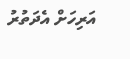އަރިހަށް އެދަތުރު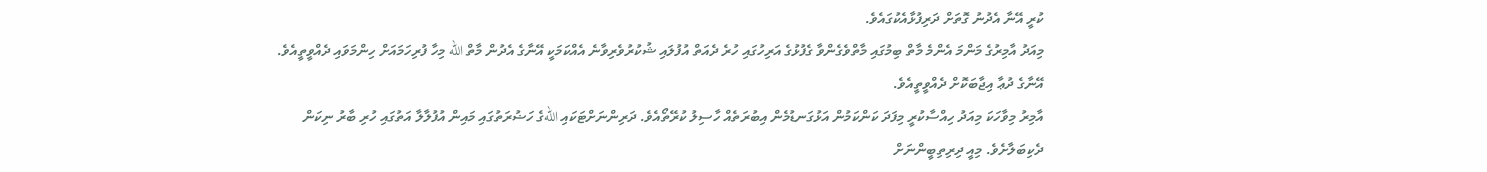ކުރީ އޭނާ އެދުނު ގޮތަށް ދަރިފުޅާއެކުގައެވެ.
މިއަދު އާމިރުގެ މަންމަ އެންމެ މާތް ބިމުގައި މާތްވެގެންވާ ގެފުޅުގެ އަރިހުގައި ހުރެ ދެއަތް އުފުލައި ޝުކުރުވެރިވާނެ އެއްކަމަކީ އޭނާގެ އެދުން މާތް الله މިހާ ފުރިހަމައަށް ހިންމަވައި ދެއްވީތީއެވެ. އޭނާގެ ދުޢާ އިޖާބަކޮށް ދެއްވީތީއެވެ.
އާމިރު މިވާހަކަ މިއަދު ހިއްސާކުރީ މިފަދަ ކަންކަމުން އަޅުގަނޑުމެން އިބުރަތެއް ހާސިލު ކުރޭތޯއެވެ. ދަރިންނަށްޓަކައި اللهގެ ހަޟުރަތުގައި މައިން އުފުލާލާ އަތުގައި ހުރި ބާރު ނިކަން ދެކިބަލާށެވެ. މިއީ ދިރިތިބީންނަށް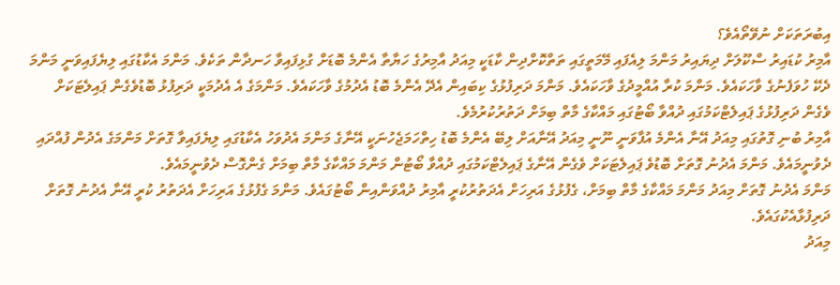އިބުރަތަކަށް ނުވޭތޯއެވެ؟
އާމިރު ކުޑައިރު ސްކޫލަށް ދިޔައިރު މަންމަ ލިއެފައި މޭމަތީގައި ތަތްކޮށްދިން ކާޑަކީ މިއަދު އާމިރުގެ ހަޔާތާ އެންމެ ބޮޑަށް ގުޅިފައިވާ ހަނދާން ތަކެވެ. މަންމަ އެކާޑުގައި ލިޔެފައިވަނީ މަންމަ ދެކޭ ހުވަފެނުގެ ވާހަކައެވެ. މަންމަ ކުރާ އުއްމީދުގެ ވާހަކައެވެ. މަންމަ ދަރިފުޅުގެ ކިބައިން އެދޭ އެންމެ ބޮޑު އެދުމުގެ ވާހަކައެވެ. މަންމަގެ އެ އެދުމަކީ ދަރިފުޅު ބޮޑުވެގެން ޕައިލެޓަކަށް ވެގެން ދަރިފުޅުގެ ޕައިލެޓްކަމުގައި ދުއްވާ ބޯޓުގައި މައްކާގެ މާތް ބިމަށް ދަތުރުކުރުމެވެ.
އާމިރު ބުނި ގޮތުގައި މިއަދު އޭނާ އެންމެ އުފާވަނީ ނޫނީ މިއަދު އޭނާއަށް ލިބޭ އެންމެ ބޮޑު ހިތްހަމަޖެހުނަކީ އޭނާގެ މަންމަ އެދުވަހު އެކާޑުގައި ލިޔެފައިވާ ގޮތަށް މަންމަގެ އެދުން ފުއްދައި ދެވުނީމައެވެ. މަންމަ އެދުނު ގޮތަށް ބޮޑުވެ ޕައިލެޓަކަށް ވެގެން އޭނާގެ ޕައިލެޓްކަމުގައި ދުއްވާ ބޯޓުން މަންމަ މައްކާގެ މާތް ބިމަށް ގެންގޮސް ދެވުނީމައެވެ.
މަންމަ އެދުނު ގޮތަށް މިއަދު މަންމަ މައްކާގެ މާތް ބިމަށް، ގެފުޅުގެ އަރިހަށް އެދަތުރުކުރީ އާމިރު ދުއްވަންއިން ބޯޓުގައެވެ. މަންމަ ގެފުޅުގެ އަރިހަށް އެދަތުރު ކުރީ އޭނާ އެދުނު ގޮތަށް ދަރިފުޅާއެކުގައެވެ.
މިއަދު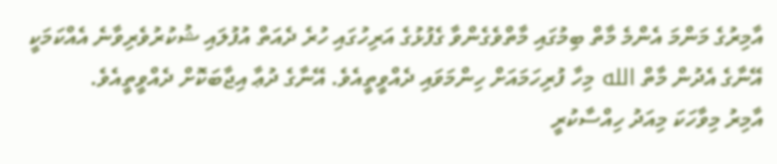އާމިރުގެ މަންމަ އެންމެ މާތް ބިމުގައި މާތްވެގެންވާ ގެފުޅުގެ އަރިހުގައި ހުރެ ދެއަތް އުފުލައި ޝުކުރުވެރިވާނެ އެއްކަމަކީ އޭނާގެ އެދުން މާތް الله މިހާ ފުރިހަމައަށް ހިންމަވައި ދެއްވީތީއެވެ. އޭނާގެ ދުޢާ އިޖާބަކޮށް ދެއްވީތީއެވެ.
އާމިރު މިވާހަކަ މިއަދު ހިއްސާކުރީ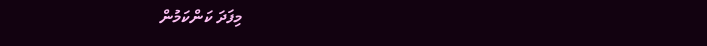މިފަދަ ކަންކަމުން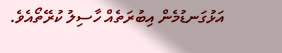އަޅުގަނޑުމެން އިބުރަތެއް ހާސިލު ކުރޭތޯއެވެ.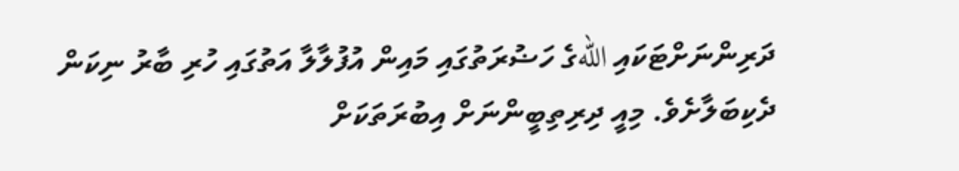ދަރިންނަށްޓަކައި اللهގެ ހަޟުރަތުގައި މައިން އުފުލާލާ އަތުގައި ހުރި ބާރު ނިކަން ދެކިބަލާށެވެ. މިއީ ދިރިތިބީންނަށް އިބުރަތަކަށް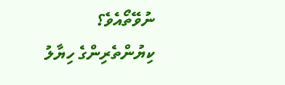ނުވޭތޯއެވެ؟
ކިޔުންތެރިންގެ ހިޔާލު